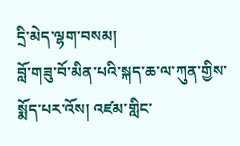དྲི་མེད་ལྷག་བསམ།
བློ་གཟུ་བོ་མིན་པའི་སྐད་ཆ་ལ་ཀུན་གྱིས་སྨོད་པར་འོས། འཛམ་གླིང་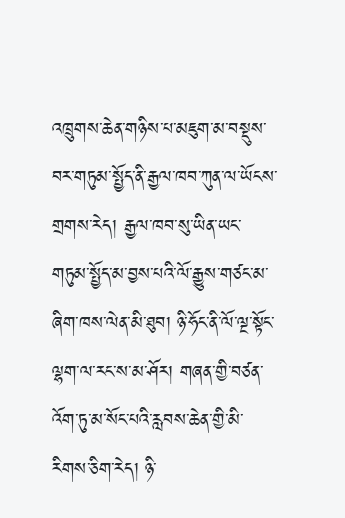འཁྲུགས་ཆེན་གཉིས་པ་མཇུག་མ་བསྡུས་བར་གཏུམ་སྤྱོད་ནི་རྒྱལ་ཁབ་ཀུན་ལ་ཡོངས་གྲགས་རེད། རྒྱལ་ཁབ་སུ་ཡིན་ཡང་གཏུམ་སྤྱོད་མ་བྱས་པའི་ལོ་རྒྱུས་གཙང་མ་ཞིག་ཁས་ལེན་མི་ཐུབ། ཉི་ཧོང་ནི་ལོ་ལྔ་སྟོང་ལྷག་ལ་རང་ས་མ་ཤོར། གཞན་གྱི་བཙན་འོག་ཏུ་མ་སོང་པའི་རླབས་ཆེན་གྱི་མི་རིགས་ཅིག་རེད། ཉི་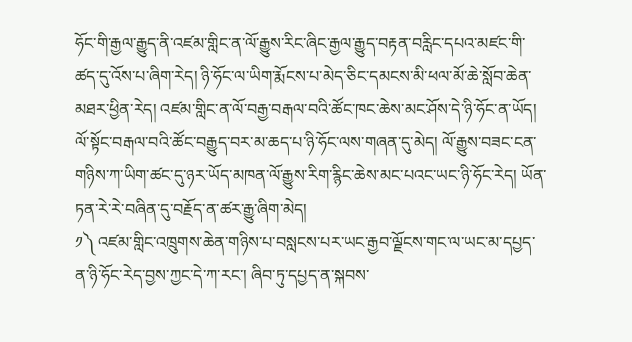ཧོང་གི་རྒྱལ་རྒྱུད་ནི་འཛམ་གླིང་ན་ལོ་རྒྱུས་རིང་ཞིང་རྒྱལ་རྒྱུད་བརྟན་བརླིང་དཔའ་མཛང་གི་ཚད་དུ་འོས་པ་ཞིག་རེད། ཉི་ཧོང་ལ་ཡིག་རྨོངས་པ་མེད་ཅིང་དམངས་མི་ཕལ་མོ་ཆེ་སློབ་ཆེན་མཐར་ཕྱིན་རེད། འཛམ་གླིང་ན་ལོ་བརྒྱ་བརྒལ་བའི་ཚོང་ཁང་ཆེས་མང་ཤོས་དེ་ཉི་ཧོང་ན་ཡོད། ལོ་སྟོང་བརྒལ་བའི་ཚོང་བརྒྱུད་བར་མ་ཆད་པ་ཉི་ཧོང་ལས་གཞན་དུ་མེད། ལོ་རྒྱུས་བཟང་ངན་གཉིས་ཀ་ཡིག་ཚང་དུ་ཉར་ཡོད་མཁན་ལོ་རྒྱུས་རིག་རྙིང་ཆེས་མང་པའང་ཡང་ཉི་ཧོང་རེད། ཡོན་ཏན་རེ་རེ་བཞིན་དུ་བརྗོད་ན་ཚར་རྒྱུ་ཞིག་མེད།
༡༽ འཛམ་གླིང་འཁྲུགས་ཆེན་གཉིས་པ་བསླངས་པར་ཡང་རྒྱབ་ལྗོངས་གང་ལ་ཡང་མ་དཔྱད་ན་ཉི་ཧོང་རེད་བྱས་ཀྱང་དེ་ཀ་རང་། ཞིབ་ཏུ་དཔྱད་ན་སྐབས་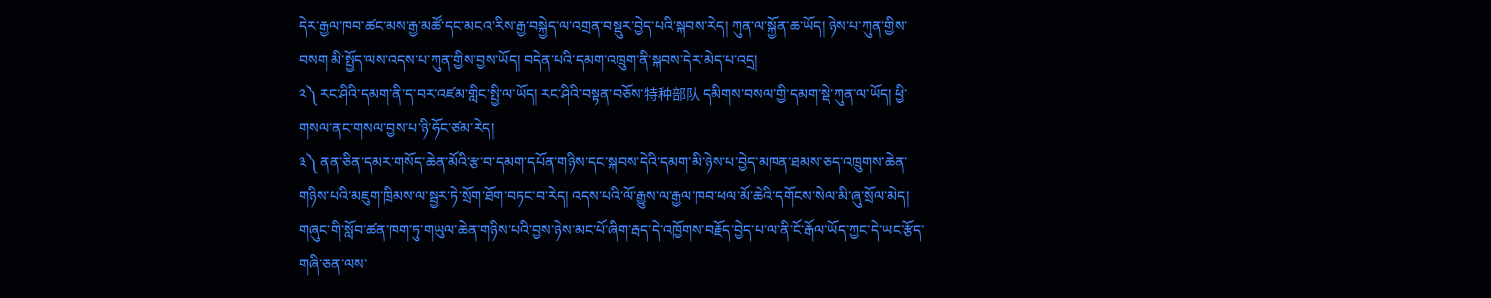དེར་རྒྱལ་ཁབ་ཚང་མས་རྒྱ་མཚོ་དང་མངའ་རིས་རྒྱ་བསྐྱེད་ལ་འགྲན་བསྡུར་བྱེད་པའི་སྐབས་རེད། ཀུན་ལ་སྐྱོན་ཆ་ཡོད། ཉེས་པ་ཀུན་གྱིས་བསག མི་སྤྱོད་ལས་འདས་པ་ཀུན་གྱིས་བྱས་ཡོད། བདེན་པའི་དམག་འཁྲུག་ནི་སྐབས་དེར་མེད་པ་འདྲ།
༢༽ རང་ཤིའི་དམག་ནི་ད་བར་འཛམ་གླིང་སྤྱི་ལ་ཡོད། རང་ཤིའི་བསྟན་བཅོས་特种部队 དམིགས་བསལ་གྱི་དམག་སྡེ་ཀུན་ལ་ཡོད། ཕྱི་གསལ་ནང་གསལ་བྱས་པ་ཉི་ཧོང་ཙམ་རེད།
༣༽ ནན་ཅིན་དམར་གསོད་ཆེན་མོའི་རྩ་བ་དམག་དཔོན་གཉིས་དང་སྐབས་དེའི་དམག་མི་ཉེས་པ་བྱེད་མཁན་ཐམས་ཅད་འཁྲུགས་ཆེན་གཉིས་པའི་མཇུག་ཁྲིམས་ལ་སྦྱར་ཏེ་སྲོག་ཐོག་བཏང་བ་རེད། འདས་པའི་ལོ་རྒྱུས་ལ་རྒྱལ་ཁབ་ཕལ་མོ་ཆེའི་དགོངས་སེལ་མི་ཞུ་སྲོལ་མེད། གཞུང་གི་སློབ་ཚན་ཁག་ཏུ་གཡུལ་ཆེན་གཉིས་པའི་བྱས་ཉེས་མང་པོ་ཞིག་རྦད་དེ་འཁྱོགས་བརྗོད་བྱེད་པ་ལ་ནི་ངོ་རྒོལ་ཡོད་ཀྱང་དེ་ཡང་རྩོད་གཞི་ཅན་ལས་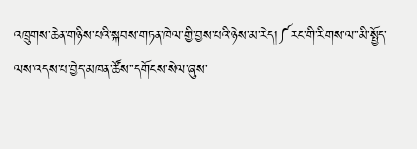འཁྲུགས་ཆེན་གཉིས་པའི་སྐབས་གཏན་ཁེལ་གྱི་བྱས་པའི་ཉེས་མ་རེད།༼རང་གི་རིགས་ལ་་མི་སྤྱོད་ལས་འདས་པ་བྱེད་མཁན་ཚོས་་དགོངས་སེལ་ཞུས་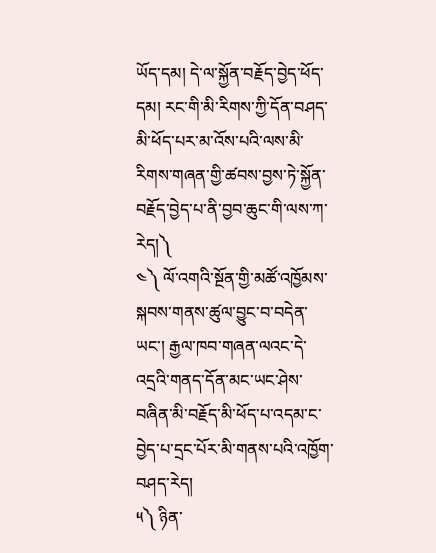ཡོད་དམ། དེ་ལ་སྐྱོན་བརྗོད་བྱེད་ཕོད་དམ། རང་གི་མི་རིགས་ཀྱི་དོན་བཤད་མི་ཕོད་པར་མ་འོས་པའི་ལས་མི་རིགས་གཞན་གྱི་ཚབས་བྱས་ཏེ་སྐྱོན་བརྗོད་བྱེད་པ་ནི་བྱབ་ཆུང་གི་ལས་ཀ་རེད།༽
༤༽ ལོ་འགའི་སྔོན་གྱི་མཚོ་འཁྱོམས་སྐབས་གནས་ཚུལ་བྱུང་བ་བདེན་ཡང་། རྒྱལ་ཁབ་གཞན་ལའང་དེ་འདྲའི་གནད་དོན་མང་ཡང་ཤེས་བཞིན་མི་བརྗོད་མི་ཕོད་པ་འདམ་ང་བྱེད་པ་དྲང་པོར་མི་གནས་པའི་འཁྱོག་བཤད་རེད།
༥༽ ཉིན་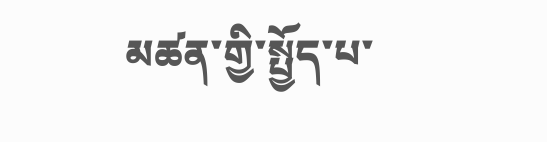མཚན་གྱི་སྤྱོད་པ་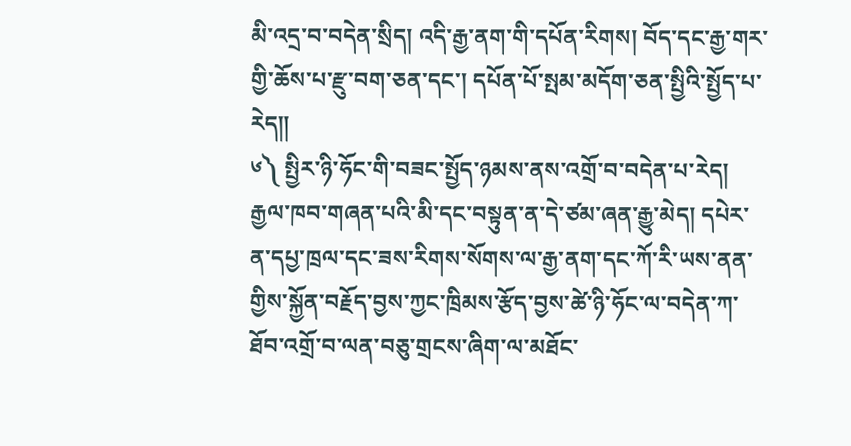མི་འདྲ་བ་བདེན་སྲིད། འདི་རྒྱ་ནག་གི་དཔོན་རིགས། བོད་དང་རྒྱ་གར་གྱི་ཆོས་པ་རྫུ་བག་ཅན་དང་། དཔོན་པོ་སྤམ་མདོག་ཅན་སྤྱིའི་སྤྱོད་པ་རེད༎
༦༽ སྤྱིར་ཉི་ཧོང་གི་བཟང་སྤྱོད་ཉམས་ནས་འགྲོ་བ་བདེན་པ་རེད། རྒྱལ་ཁབ་གཞན་པའི་མི་དང་བསྟུན་ན་དེ་ཙམ་ཞན་རྒྱུ་མེད། དཔེར་ན་དཔྱ་ཁྲལ་དང་ཟས་རིགས་སོགས་ལ་རྒྱ་ནག་དང་ཀོ་རི་ཡས་ནན་གྱིས་སྐྱོན་བརྗོད་བྱས་ཀྱང་ཁྲིམས་རྩོད་བྱས་ཚེ་ཉི་ཧོང་ལ་བདེན་ཀ་ཐོབ་འགྲོ་བ་ལན་བཅུ་གྲངས་ཞིག་ལ་མཐོང་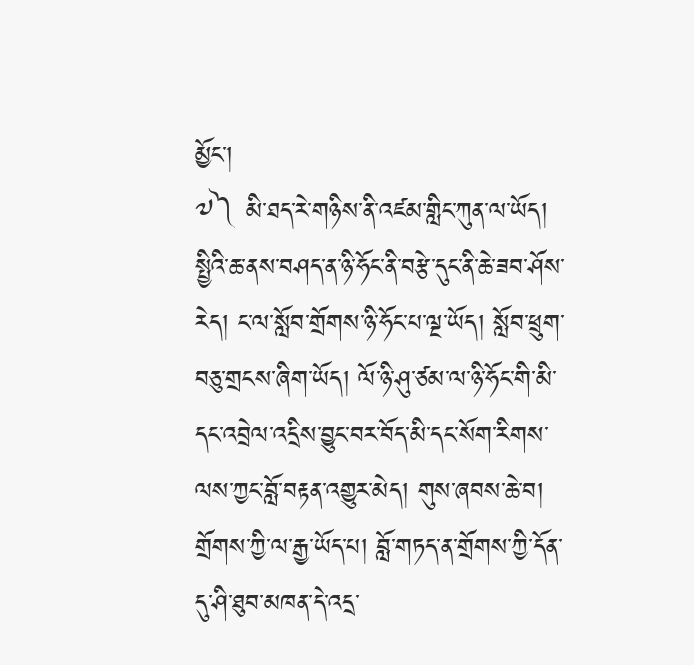མྱོང་།
༧༽ མི་ཐད་རེ་གཉིས་ནི་འཛམ་གླིང་ཀུན་ལ་ཡོད། སྤྱིའི་ཆ་ནས་བཤད་ན་ཉི་ཧོང་ནི་བརྩེ་དུང་ནི་ཆེ་ཟབ་ཤོས་རེད། ང་ལ་སློབ་གྲོགས་ཉི་ཧོང་པ་ལྔ་ཡོད། སློབ་ཕྲུག་བཅུ་གྲངས་ཞིག་ཡོད། ལོ་ཉི་ཤུ་ཙམ་ལ་ཉི་ཧོང་གི་མི་དང་འབྲེལ་འདྲིས་བྱུང་བར་བོད་མི་དང་སོག་རིགས་ལས་ཀྱང་བློ་བརྟན་འགྱུར་མེད། གུས་ཞབས་ཆེ་བ། གྲོགས་ཀྱི་ལ་རྒྱ་ཡོད་པ། བློ་གཏད་ན་གྲོགས་ཀྱི་དོན་དུ་ཤི་ཐུབ་མཁན་དེ་འདྲ་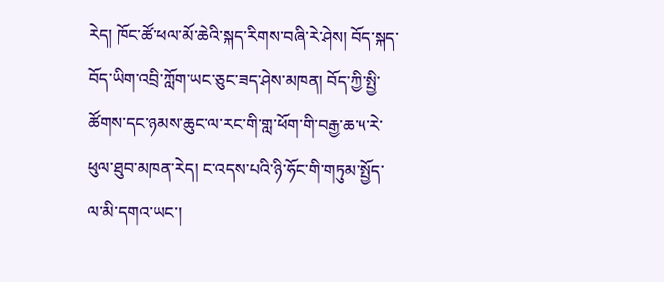རེད། ཁོང་ཚོ་ཕལ་མོ་ཆེའི་སྐད་རིགས་བཞི་རེ་ཤེས། བོད་སྐད་བོད་ཡིག་འབྲི་ཀློག་ཡང་ཅུང་ཟད་ཤེས་མཁན། བོད་ཀྱི་སྤྱི་ཚོགས་དང་ཉམས་ཆུང་ལ་རང་གི་གླ་ཕོག་གི་བརྒྱ་ཆ་༥་རེ་ཕུལ་ཐུབ་མཁན་རེད། ང་འདས་པའི་ཉི་ཧོང་གི་གཏུམ་སྤྱོད་ལ་མི་དགའ་ཡང་།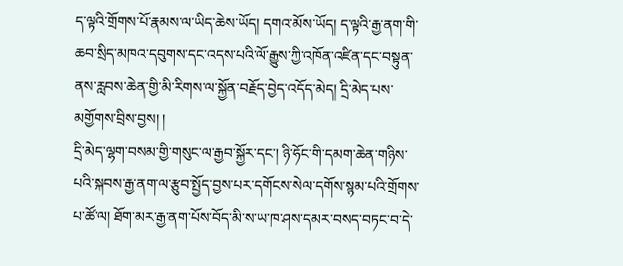ད་ལྟའི་གྲོགས་པོ་རྣམས་ལ་ཡིད་ཆེས་ཡོད། དགའ་མོས་ཡོད། ད་ལྟའི་རྒྱ་ནག་གི་ཆབ་སྲིད་མཁའ་དབུགས་དང་འདས་པའི་ལོ་རྒྱུས་ཀྱི་འཁོན་འཛིན་དང་བསྟུན་ནས་རླབས་ཆེན་གྱི་མི་རིགས་ལ་སྐྱོན་བརྗོད་བྱེད་འདོད་མེད། དྲི་མེད་པས་མགྱོགས་བྲིས་བྱས། །
དྲི་མེད་ལྷག་བསམ་གྱི་གསུང་ལ་རྒྱབ་སྐྱོར་དང་། ཉི་ཧོང་གི་དམག་ཆེན་གཉིས་པའི་སྐབས་རྒྱ་ནག་ལ་རྩུབ་སྤྱོད་བྱས་པར་དགོངས་སེལ་དགོས་སྙམ་པའི་གྲོགས་པ་ཚོ་ལ། ཐོག་མར་རྒྱ་ནག་པོས་བོད་མི་ས་ཡ་ཁ་ཤས་དམར་བསད་བཏང་བ་དེ་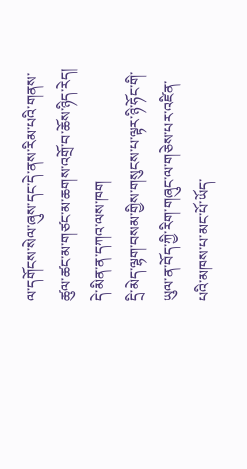ལ་དགོངས་སེལ་ཞུས་དང་དེ་ནས་རིམ་པའི་གནས་ཚུལ་ཚང་མ་གཙང་མ་ཆགས་འགྲོ་བ་ཆོས་ཉིད་རེད། དེ་མིན་ན་དཀའ་ལས་ཁག
དྲི་མེད་ལྷག་བསམ་གྱིས་གསུངས་པ་ལྟར་ཉི་ཧོང་གི་ཡུལ་ན་བོད་ཀྱི་རིག་གཞུང་ལ་གཅེས་པར་འཛིན་པའི་མཁས་པ་མང་པོ་ཡོད་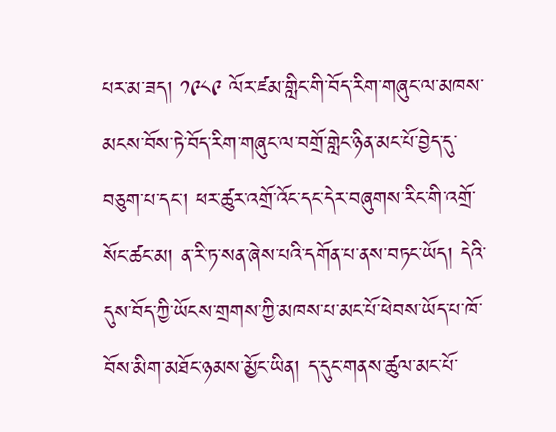པར་མ་ཟད། ༡༩༨༩ ལོར་ཛམ་གླིང་གི་བོད་རིག་གཞུང་ལ་མཁས་མངས་བོས་ཏེ་བོད་རིག་གཞུང་ལ་བགྲོ་གླེང་ཉིན་མང་པོ་བྱེད་དུ་བཅུག་པ་དང་། ཕར་ཚུར་འགྲོ་འོང་དང་དེར་བཞུགས་རིང་གི་འགྲོ་སོང་ཚང་མ། ན་རི་ཏ་སན་ཞེས་པའི་དགོན་པ་ནས་བཏང་ཡོད། དེའི་དུས་བོད་ཀྱི་ཡོངས་གྲགས་ཀྱི་མཁས་པ་མང་པོ་ཕེབས་ཡོད་པ་ཁོ་བོས་མིག་མཐོང་ཉམས་མྱོང་ཡིན། ད་དུང་གནས་ཚུལ་མང་པོ་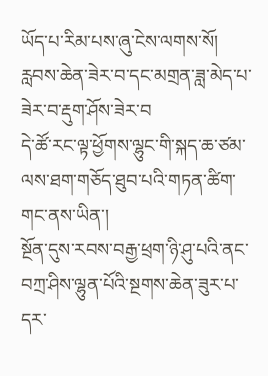ཡོད་པ་རིམ་པས་ཞུ་ངེས་ལགས་སོ།
རླབས་ཆེན་ཟེར་བ་དང་མགྲན་ཟླ་མེད་པ་ཟེར་བ་རྡུག་ཤོས་ཟེར་བ
དེ་ཚོ་རང་ལྟ་ཕྱོགས་ལྷུང་གི་སྐད་ཆ་ཙམ་ལས་ཐག་གཅོད་ཐུབ་པའི་གཏན་ཚིག་གང་ནས་ཡིན་།
སྔོན་དུས་རབས་བརྒྱ་ཕྲག་ཉི་ཤུ་པའི་ནང་བཀྲ་ཤིས་ལྷུན་པོའི་སྔགས་ཆེན་ཟུར་པ་དར་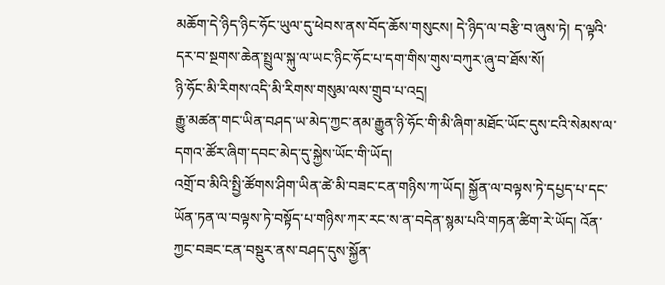མཆོག་དེ་ཉིད་ཉིང་ཧོང་ཡུལ་དུ་ཕེབས་ནས་བོད་ཆོས་གསུངས། དེ་ཉིད་ལ་བརྩི་བ་ཞུས་ཏེ། ད་ལྟའི་དར་བ་སྔགས་ཆེན་སྤྲུལ་སྐུ་ལ་ཡང་ཉིང་ཧོང་པ་དག་གིས་གུས་བཀུར་ཞུ་བ་ཐོས་སོ།
ཉི་ཧོང་མི་རིགས་འདི་མི་རིགས་གསུམ་ལས་གྲུབ་པ་འདྲ།
རྒྱུ་མཚན་གང་ཡིན་བཤད་ཡ་མེད་ཀྱང་ནམ་རྒྱུན་ཉི་ཧོང་གི་མི་ཞིག་མཐོང་ཡོང་དུས་ངའི་སེམས་ལ་དགའ་ཚོར་ཞིག་དབང་མེད་དུ་སྐྱེས་ཡོང་གི་ཡོད།
འགྲོ་བ་མིའི་སྤྱི་ཚོགས་ཤིག་ཡིན་ཚེ་མི་བཟང་ངན་གཉིས་ཀ་ཡོད། སྐྱོན་ལ་བལྟས་ཏེ་དཔྱད་པ་དང་ཡོན་ཏན་ལ་བལྟས་ཏེ་བསྟོད་པ་གཉིས་ཀར་རང་ས་ན་བདེན་སྙམ་པའི་གཏན་ཚིག་རེ་ཡོད། འོན་ཀྱང་བཟང་ངན་བསྡུར་ནས་བཤད་དུས་སྐྱོན་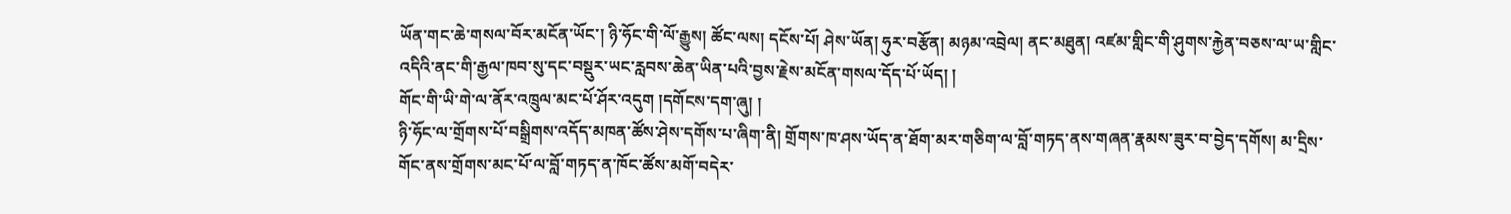ཡོན་གང་ཆེ་གསལ་བོར་མངོན་ཡོང་། ཉི་ཧོང་གི་ལོ་རྒྱུས། ཚོང་ལས། དངོས་པོ། ཤེས་ཡོན། ཧུར་བརྩོན། མཉམ་འབྲེལ། ནང་མཐུན། འཛམ་གླིང་གི་ཤུགས་རྐྱེན་བཅས་ལ་ཡ་གླིང་འདིའི་ནང་གི་རྒྱལ་ཁབ་སུ་དང་བསྡུར་ཡང་རླབས་ཆེན་ཡིན་པའི་བྱས་རྗེས་མངོན་གསལ་དོད་པོ་ཡོད། །
གོང་གི་ཡི་གེ་ལ་ནོར་འཁྲུལ་མང་པོ་ཤོར་འདུག །དགོངས་དག་ཞུ། །
ཉི་ཧོང་ལ་གྲོགས་པོ་བསྒྲིགས་འདོད་མཁན་ཚོས་ཤེས་དགོས་པ་ཞིག་ནི། གྲོགས་ཁ་ཤས་ཡོད་ན་ཐོག་མར་གཅིག་ལ་བློ་གཏད་ནས་གཞན་རྣམས་ཟུར་བ་བྱེད་དགོས། མ་དྲིས་གོང་ནས་གྲོགས་མང་པོ་ལ་བློ་གཏད་ན་ཁོང་ཚོས་མགོ་བདེར་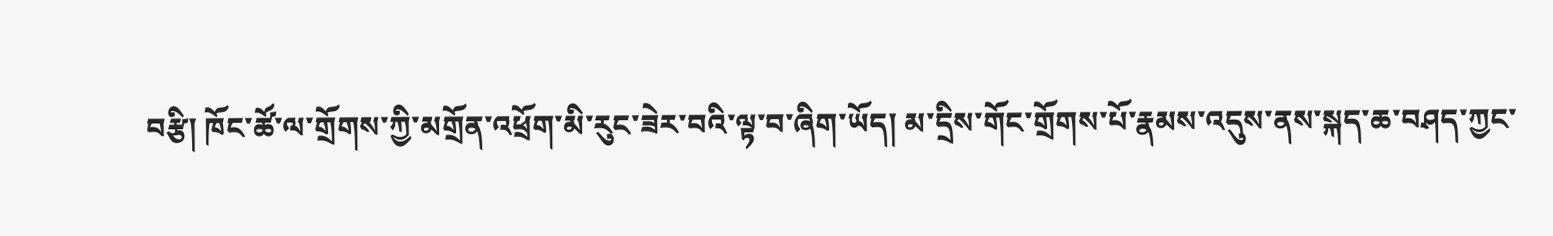བརྩི། ཁོང་ཚོ་ལ་གྲོགས་ཀྱི་མགྲོན་འཕྲོག་མི་རུང་ཟེར་བའི་ལྟ་བ་ཞིག་ཡོད། མ་དྲིས་གོང་གྲོགས་པོ་རྣམས་འདུས་ནས་སྐད་ཆ་བཤད་ཀྱང་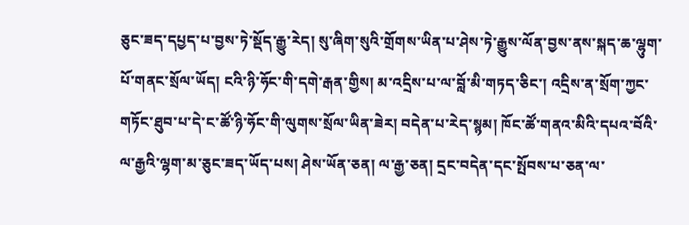ཅུང་ཟད་དཔྱད་པ་བྱས་ཏེ་སྡོད་རྒྱུ་རེད། སུ་ཞིག་སུའི་གྲོགས་ཡིན་པ་ཤེས་ཏེ་རྒྱུས་ལོན་བྱས་ནས་སྐད་ཆ་ལྷུག་པོ་གནང་སྲོལ་ཡོད། ངའི་ཉི་ཧོང་གི་དགེ་རྒན་གྱིས། མ་འདྲིས་པ་ལ་བློ་མི་གཏད་ཅིང་། འདྲིས་ན་སྲོག་ཀྱང་གཏོང་ཐུབ་པ་དེ་ང་ཚོ་ཉི་ཧོང་གི་ལུགས་སྲོལ་ཡིན་ཟེར། བདེན་པ་རེད་སྙམ། ཁོང་ཚོ་གནའ་མིའི་དཔའ་བོའི་ལ་རྒྱའི་ལྷག་མ་ཅུང་ཟད་ཡོད་པས། ཤེས་ཡོན་ཅན། ལ་རྒྱ་ཅན། དྲང་བདེན་དང་སྤོབས་པ་ཅན་ལ་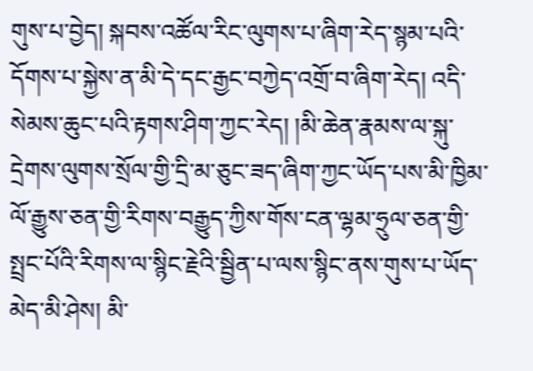གུས་པ་བྱེད། སྐབས་འཚོལ་རིང་ལུགས་པ་ཞིག་རེད་སྙམ་པའི་དོགས་པ་སྐྱེས་ན་མི་དེ་དང་རྒྱང་བཀྱེད་འགྲོ་བ་ཞིག་རེད། འདི་སེམས་ཆུང་པའི་རྟགས་ཤིག་ཀྱང་རེད། །མི་ཆེན་རྣམས་ལ་སྐུ་དྲེགས་ལུགས་སྲོལ་གྱི་དྲི་མ་ཅུང་ཟད་ཞིག་ཀྱང་ཡོད་པས་མི་ཁྱིམ་ལོ་རྒྱུས་ཅན་གྱི་རིགས་བརྒྱུད་ཀྱིས་གོས་ངན་ལྷམ་ཧྲུལ་ཅན་གྱི་སྤྲང་པོའི་རིགས་ལ་སྙིང་རྗེའི་སྦྱིན་པ་ལས་སྙིང་ནས་གུས་པ་ཡོད་མེད་མི་ཤེས། མི་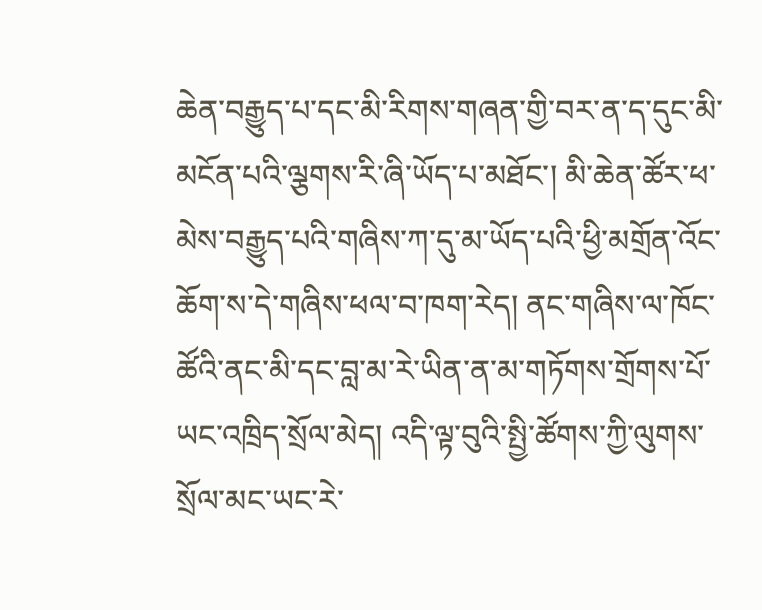ཆེན་བརྒྱུད་པ་དང་མི་རིགས་གཞན་གྱི་བར་ན་ད་དུང་མི་མངོན་པའི་ལྕགས་རི་ཞི་ཡོད་པ་མཐོང་། མི་ཆེན་ཚོར་ཕ་མེས་བརྒྱུད་པའི་གཞིས་ཀ་དུ་མ་ཡོད་པའི་ཕྱི་མགྲོན་འོང་ཆོག་ས་དེ་གཞིས་ཕལ་བ་ཁག་རེད། ནང་གཞིས་ལ་ཁོང་ཚོའི་ནང་མི་དང་བླ་མ་རེ་ཡིན་ན་མ་གཏོགས་གྲོགས་པོ་ཡང་འཁྲིད་སྲོལ་མེད། འདི་ལྟ་བུའི་སྤྱི་ཚོགས་ཀྱི་ལུགས་སྲོལ་མང་ཡང་རེ་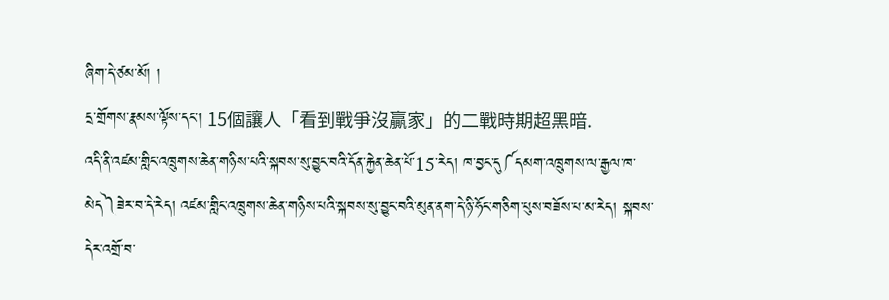ཞིག་དེ་ཙམ་མོ། །
དྲ་གྲོགས་རྣམས་ལྟོས་དང་། 15個讓人「看到戰爭沒贏家」的二戰時期超黑暗.
འདི་ནི་འཛམ་གླིང་འཁྲུགས་ཆེན་གཉིས་པའི་སྐབས་སུ་བྱུང་བའི་དོན་རྐྱེན་ཆེན་པོ་15་རེད། ཁ་བྱང་དུ༼དམག་འཁྲུགས་ལ་རྒྱལ་ཁ་མེད༽ཟེར་བ་དེ་རེད། འཛམ་གླིང་འཁྲུགས་ཆེན་གཉིས་པའི་སྐབས་སུ་བྱུང་བའི་མུན་ནག་དེ་ཉི་ཧོང་གཅིག་པུས་བཟོས་པ་མ་རེད། སྐབས་དེར་འགྲོ་བ་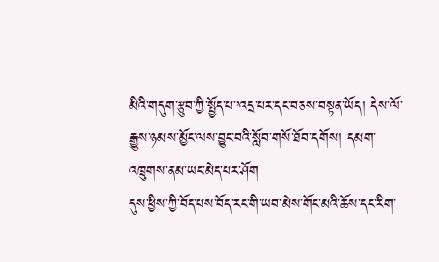མིའི་གདུག་རྩུབ་ཀྱི་སྤྱོད་པ་’འདྲ་པར་དང་བཅས་བསྟན་ཡོད། དེས་ལོ་རྒྱུས་ཉམས་མྱོང་ལས་བྱུང་བའི་སློབ་གསོ་ཐོབ་དགོས། དམག་འཁྲུགས་ནམ་ཡང་མེད་པར་ཤོག
དུས་ཕྱིས་ཀྱི་བོད་པས་བོད་རང་གི་ཡབ་མེས་གོང་མའི་ཆོས་དང་རིག་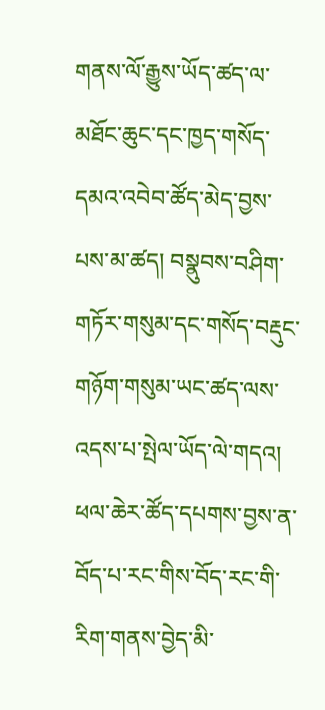གནས་ལོ་རྒྱུས་ཡོད་ཚད་ལ་མཐོང་ཆུང་དང་ཁྱད་གསོད་དམའ་འབེབ་ཚོད་མེད་བྱས་པས་མ་ཚད། བསྣུབས་བཤིག་གཏོར་གསུམ་དང་གསོད་བརྡུང་གཉོག་གསུམ་ཡང་ཚད་ལས་འདས་པ་སྤེལ་ཡོད་ལེ་གདའ། ཕལ་ཆེར་ཚོད་དཔགས་བྱས་ན་བོད་པ་རང་གིས་བོད་རང་གི་རིག་གནས་བྱེད་མི་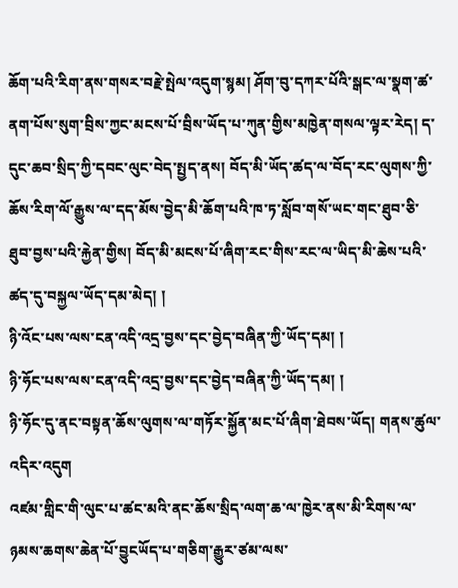ཆོག་པའི་རིག་ནས་གསར་བརྗེ་སྤེལ་འདུག་སྙམ། ཤོག་བུ་དཀར་པོའི་སྒང་ལ་སྣག་ཚ་ནག་པོས་སུག་བྲིས་ཀྱང་མངས་པོ་བྲིས་ཡོད་པ་ཀུན་གྱིས་མཁྱེན་གསལ་ལྟར་རེད། ད་དུང་ཆབ་སྲིད་ཀྱི་དབང་ལུང་བེད་སྤྱད་ནས། བོད་མི་ཡོད་ཚད་ལ་བོད་རང་ལུགས་ཀྱི་ཆོས་རིག་ལོ་རྒྱུས་ལ་དད་མོས་བྱེད་མི་ཆོག་པའི་ཁ་ཏ་སློབ་གསོ་ཡང་གང་ཐུབ་ཅི་ཐུབ་བྱས་པའི་རྐྱེན་གྱིས། བོད་མི་མངས་པོ་ཞིག་རང་གིས་རང་ལ་ཡིད་མི་ཆེས་པའི་ཚད་དུ་བསྐྱལ་ཡོད་དམ་མེད། །
ཉི་འོང་པས་ལས་ངན་འདི་འདྲ་བྱས་དང་བྱེད་བཞིན་ཀྱི་ཡོད་དམ། །
ཉི་ཧོང་པས་ལས་ངན་འདི་འདྲ་བྱས་དང་བྱེད་བཞིན་ཀྱི་ཡོད་དམ། །
ཉི་ཧོང་དུ་ནང་བསྟན་ཆོས་ལུགས་ལ་གཏོར་སྐྱོན་མང་པོ་ཞིག་ཐེབས་ཡོད། གནས་ཚུལ་འདིར་འདུག
འཛམ་གླིང་གི་ལུང་པ་ཚང་མའི་ནང་ཆོས་སྲིད་ལག་ཆ་ལ་ཁྱེར་ནས་མི་རིགས་ལ་ཉམས་ཆགས་ཆེན་པོ་བྱུངཡོད་པ་གཅིག་རྒྱུར་ཙམ་ལས་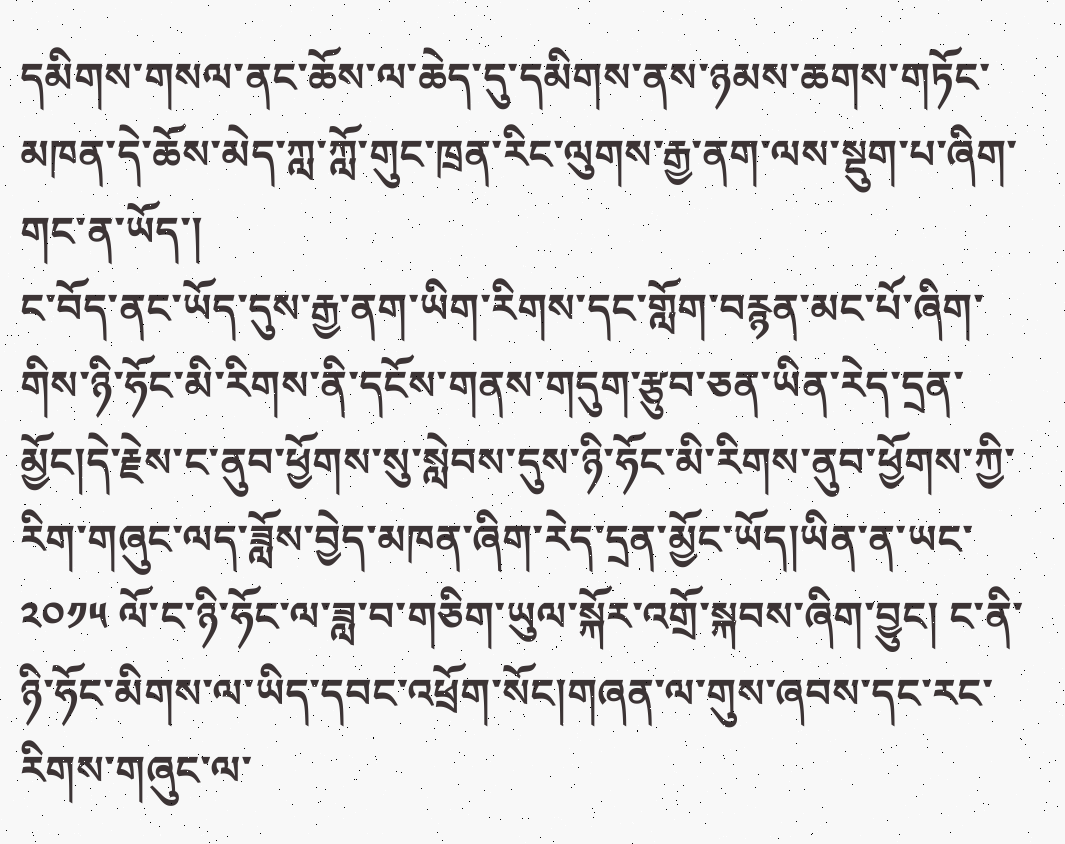དམིགས་གསལ་ནང་ཆོས་ལ་ཆེད་དུ་དམིགས་ནས་ཉམས་ཆགས་གཏོང་མཁན་དེ་ཆོས་མེད་ཀླ་ཀློ་གུང་ཁྲན་རིང་ལུགས་རྒྱ་ནག་ལས་སྡུག་པ་ཞིག་གང་ན་ཡོད་།
ང་བོད་ནང་ཡོད་དུས་རྒྱ་ནག་ཡིག་རིགས་དང་གློག་བརྙན་མང་པོ་ཞིག་གིས་ཉི་ཧོང་མི་རིགས་ནི་དངོས་གནས་གདུག་རྩུབ་ཅན་ཡིན་རེད་དྲན་མྱོང།དེ་རྗེས་ང་ནུབ་ཕྱོགས་སུ་སླེབས་དུས་ཉི་ཧོང་མི་རིགས་ནུབ་ཕྱོགས་ཀྱི་རིག་གཞུང་ལད་ཟློས་བྱེད་མཁན་ཞིག་རེད་དྲན་མྱོང་ཡོད།ཡིན་ན་ཡང་༢༠༡༥ ལོ་ང་ཉི་ཧོང་ལ་ཟླ་བ་གཅིག་ཡུལ་སྐོར་འགྲོ་སྐབས་ཞིག་བྱུང། ང་ནི་ཉི་ཧོང་མིགས་ལ་ཡིད་དབང་འཕྲོག་སོང།གཞན་ལ་གུས་ཞབས་དང་རང་རིགས་གཞུང་ལ་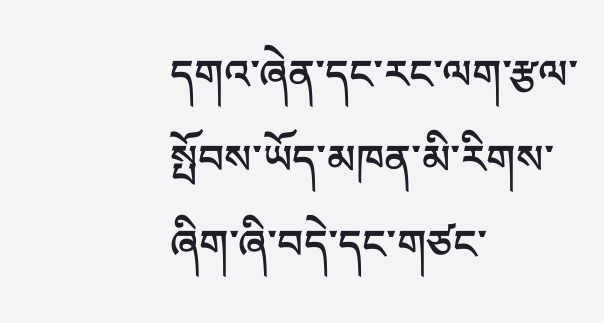དགའ་ཞེན་དང་རང་ལག་རྩལ་སྤོབས་ཡོད་མཁན་མི་རིགས་ཞིག་ཞི་བདེ་དང་གཙང་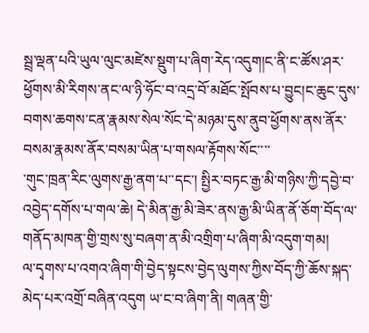སྦྲ་ལྡན་པའི་ཡུལ་ལུང་མཛེས་སྡུག་པ་ཞིག་རེད་འདུག།ང་ནི་ང་ཚོས་ཤར་ཕྱོགས་མི་རིགས་ནང་ལ་ཉི་ཧོང་བ་འདྲ་བོ་མཐོང་སྤོབས་པ་བྱུང།ང་ཆུང་དུས་བགས་ཆགས་ངན་རྣམས་སེལ་སོང་དེ་མཉམ་དུས་ནུབ་ཕྱོགས་ནས་ནོར་བསམ་རྣམས་ནོར་བསམ་ཡིན་པ་གསལ་རྟོགས་སོང་་་་
་གུང་ཁྲན་རིང་ལུགས་རྒྱ་ནག་པ་་དང་། སྤྱིར་བཏང་རྒྱ་མི་གཉིས་ཀྱི་དབྱེ་བ་འབྱེད་དགོས་པ་གལ་ཆེ། དེ་མིན་རྒྱ་མི་ཟེར་ནས་རྒྱ་མི་ཡིན་ནོ་ཅོག་བོད་ལ་གནོད་མཁན་གྱི་གྲས་སུ་བཞག་ན་མི་འགྲིག་པ་ཞིག་མི་འདུག་གམ།
ལ་དྭགས་པ་འགའ་ཞིག་གི་བྱེད་སྟངས་བྱེད་ལུགས་ཀྱིས་བོད་ཀྱི་ཆོས་སྐད་མེད་པར་འགྲོ་བཞིན་འདུག ཡ་ང་བ་ཞིག་ནི། གཞན་གྱི་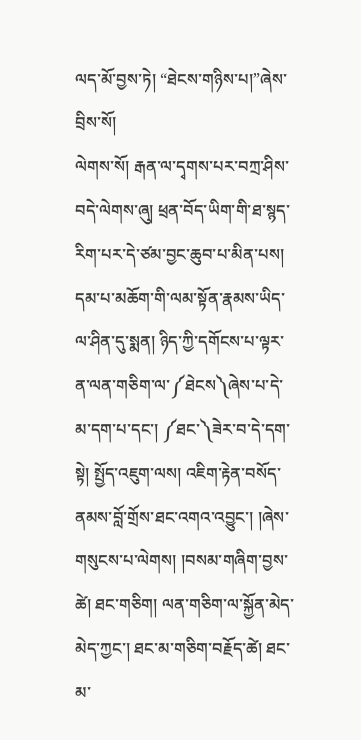ལད་མོ་བྱས་ཏེ། “ཐེངས་གཉིས་པ།”ཞེས་ བྲིས་སོ།
ལེགས་སོ། རྒན་ལ་དྭགས་པར་བཀྲ་ཤིས་བདེ་ལེགས་ཞུ། ཕྲན་བོད་ཡིག་གི་ཐ་སྙད་རིག་པར་དེ་ཙམ་བྱང་ཆུབ་པ་མིན་པས། དམ་པ་མཆོག་གི་ལམ་སྟོན་རྣམས་ཡིད་ལ་ཤིན་དུ་སྨན། ཉིད་ཀྱི་དགོངས་པ་ལྟར་ན་ལན་གཅིག་ལ་༼ཐེངས༽ཞེས་པ་དེ་མ་དག་པ་དང་། ༼ཐང་༽ཟེར་བ་དེ་དག་སྟེ། སྤྱོད་འཇུག་ལས། འཇིག་རྟེན་བསོད་ནམས་བློ་གྲོས་ཐང་འགའ་འབྱུང་། །ཞེས་གསུངས་པ་ལེགས། །བསམ་གཞིག་བྱས་ཚེ། ཐང་གཅིག། ལན་གཅིག་ལ་སྐྱོན་མེད་མེད་ཀྱང་། ཐང་མ་གཅིག་བརྗོད་ཚེ། ཐང་མ་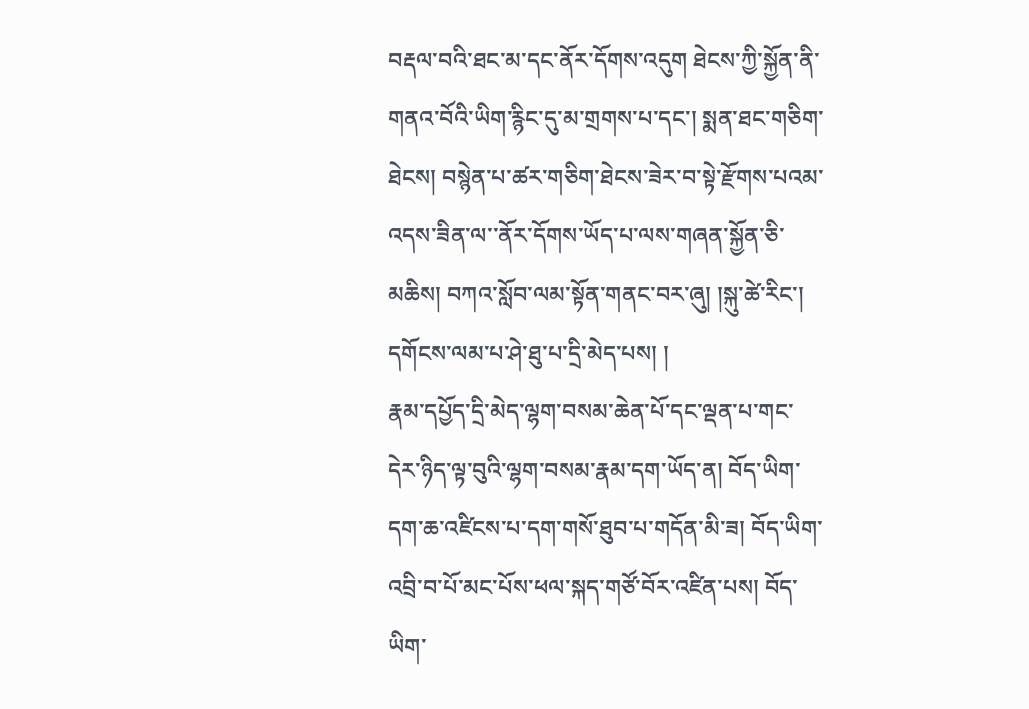བརྡལ་བའི་ཐང་མ་དང་ནོར་དོགས་འདུག ཐེངས་ཀྱི་སྐྱོན་ནི་གནའ་བོའི་ཡིག་རྙིང་དུ་མ་གྲགས་པ་དང་། སྨན་ཐང་གཅིག་ཐེངས། བསྙེན་པ་ཚར་གཅིག་ཐེངས་ཟེར་བ་སྟེ་རྫོགས་པའམ་འདས་ཟིན་ལ་་ནོར་དོགས་ཡོད་པ་ལས་གཞན་སྐྱོན་ཅི་མཆིས། བཀའ་སློབ་ལམ་སྟོན་གནང་བར་ཞུ། །སྐུ་ཚེ་རིང་། དགོངས་ལམ་པ་ཤེ་ཐུ་པ་དྲི་མེད་པས། །
རྣམ་དཔྱོད་དྲི་མེད་ལྷག་བསམ་ཆེན་པོ་དང་ལྡན་པ་གང་དེར་ཉིད་ལྟ་བུའི་ལྷག་བསམ་རྣམ་དག་ཡོད་ན། བོད་ཡིག་དག་ཆ་འཛིངས་པ་དག་གསོ་ཐུབ་པ་གདོན་མི་ཟ། བོད་ཡིག་འབྲི་བ་པོ་མང་པོས་ཕལ་སྐད་གཙོ་བོར་འཛིན་པས། བོད་ཡིག་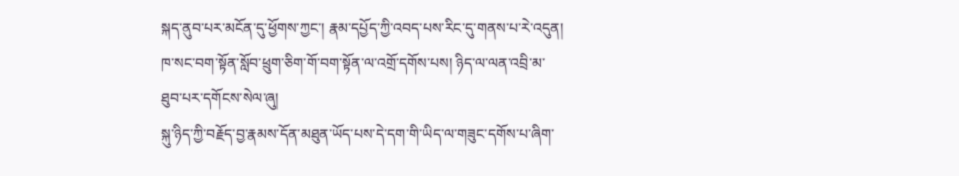སྐད་ནུབ་པར་མངོན་དུ་ཕྱོགས་ཀྱང་། རྣམ་དཔྱོད་ཀྱི་འབད་པས་རིང་དུ་གནས་པ་རེ་འདུན།
ཁ་སང་བག་སྟོན་སློབ་ཕྲུག་ཅིག་གོ་བག་སྟོན་ལ་འགྲོ་དགོས་པས། ཉིད་ལ་ལན་འབྲི་མ་ཐུབ་པར་དགོངས་སེལ་ཞུ།
སྐུ་ཉིད་ཀྱི་བརྗོད་བྱ་རྣམས་དོན་མཐུན་ཡོད་པས་དེ་དག་གི་ཡིད་ལ་གཟུང་དགོས་པ་ཞིག་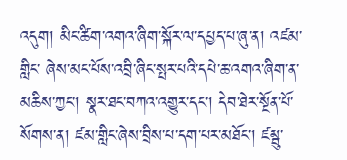འདུག། མིང་ཚིག་འགའ་ཞིག་སྐོར་ལ་དཔྱད་པ་ཞུ་ན། འཛམ་གླིང་ ཞེས་མང་པོས་འབྲི་ཞིང་སྤར་པའི་དཔེ་ཆ་འགའ་ཞིག་ན་མཆིས་ཀྱང་། སྣར་ཐང་བཀའ་འགྱུར་དང་། དེབ་ཐེར་སྔོན་པོ་སོགས་ན། ཛམ་གླིང་ཞེས་བྲིས་པ་དག་པར་མཐོང་། ཛམྦུ་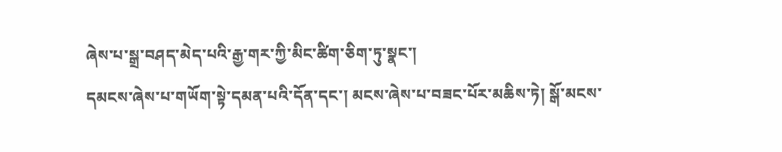ཞེས་པ་སྒྲ་བཤད་མེད་པའི་རྒྱ་གར་ཀྱི་མིང་ཚིག་ཅིག་ཏུ་སྣང་།
དམངས་ཞེས་པ་གཡོག་སྟེ་དམན་པའི་དོན་དང་། མངས་ཞེས་པ་བཟང་པོར་མཆིས་ཏེ། སྒོ་མངས་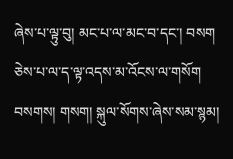ཞེས་པ་ལྟུ་བུ། མང་པ་ལ་མང་བ་དང་། བསག ཅེས་པ་ལ་ད་ལྟ་འདས་མ་འོངས་ལ་གསོག བསགས། གསག། སྐུལ་སོགས་ཞེས་སམ་སྙམ།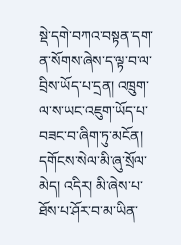སྡེ་དགེ་བཀའ་བསྟན་དག་ན་སོགས་ཞེས་ད་ལྟ་བ་ལ་བྲིས་ཡོད་པ་དྲན། འཁྲུག་ལ་ས་ཡང་འཇུག་ཡོད་པ་བཟང་བ་ཞིག་ཏུ་མངོན། དགོངས་སེལ་མི་ཞུ་སྲོལ་མེད། འདིར། མི་ཞེས་པ་ཐོས་པ་ཤོར་བ་མ་ཡིན་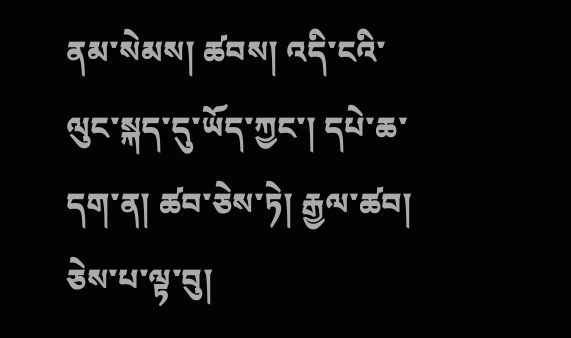ནམ་སེམས། ཚབས། འདི་ངའི་ལུང་སྐད་དུ་ཡོད་ཀྱང་། དཔེ་ཆ་དག་ན། ཚབ་ཅེས་ཏེ། རྒྱལ་ཚབ། ཅེས་པ་ལྟ་བུ།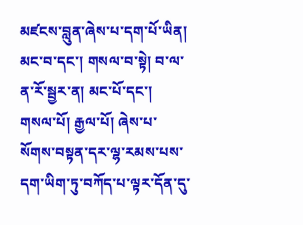མཛངས་བླུན་ཞེས་པ་དག་པོ་ཡིན། མང་བ་དང་། གསལ་བ་སྟེ། བ་ལ་ན་རོ་སྦྱར་ན། མང་པོ་དང་། གསལ་པོ། རྒྱལ་པོ། ཞེས་པ་སོགས་བསྟན་དར་ལྷ་རམས་པས་དག་ཡིག་ཏུ་བཀོད་པ་ལྟར་དོན་དུ་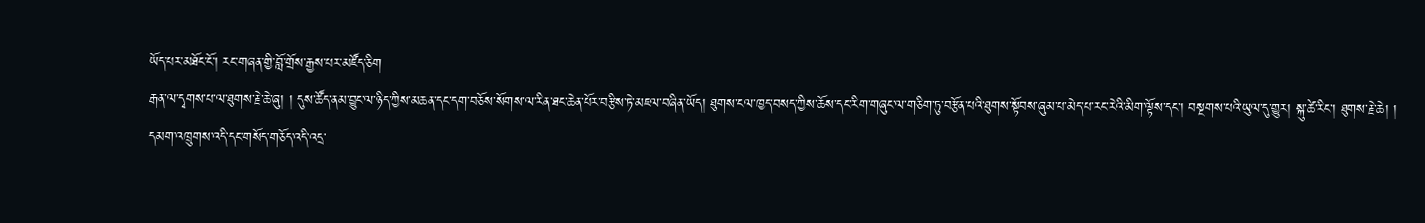ཡོད་པར་མཐོང་ངོ་། རང་གཞན་གྱི་བློ་གྲོས་རྒྱས་པར་མཛོད་ཅིག
རྒན་ལ་དྭགས་པ་ལ་ཐུགས་རྗེ་ཆེ་ཞུ། ། དུས་ཚོད་ནམ་བྱུང་ལ་ཉིད་ཀྱིས་མཆན་དང་དག་བཅོས་སོགས་ལ་རིན་ཐང་ཆེན་པོར་བརྩིས་ཏེ་མཇལ་བཞིན་ཡོད། ཐུགས་ངལ་ཁྱད་བསད་ཀྱིས་ཆོས་དང་རིག་གཞུང་ལ་གཅིག་ཏུ་བརྩོན་པའི་ཐུགས་སྟོབས་ཞུམ་པ་མེད་པ་རང་རེའི་མིག་ལྟོས་དང་། བསྔགས་པའི་ཡུལ་དུ་གྱུར། སྐུ་ཚེ་རིང་། ཐུགས་རྗེ་ཆེ། །
དམག་འཁྲུགས་འདི་དང་གསོད་གཅོད་འདི་འདྲ་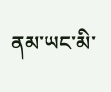ནམ་ཡང་མི་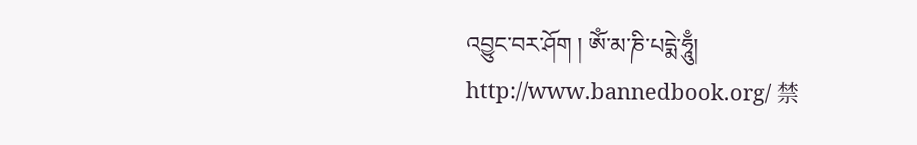འབྱུང་བར་ཤོག ། ༀ་མ་ཎི་པདྨེ་ཧཱུྃ། http://www.bannedbook.org/ 禁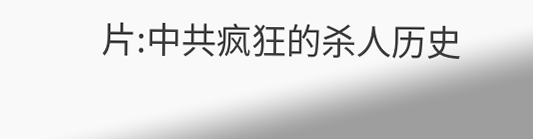片:中共疯狂的杀人历史